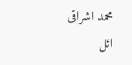محمد اشراقی
ائل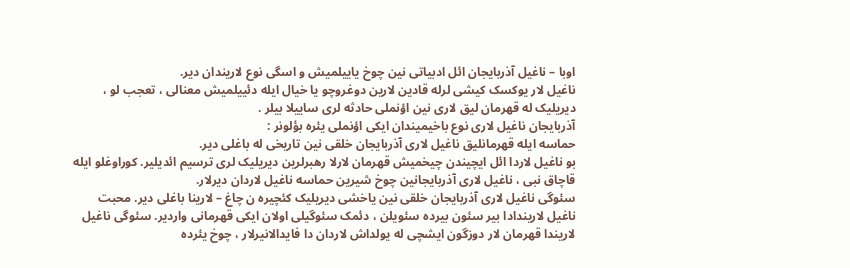اوبا – ناغیل آذربایجان ائل ادبیاتی نین چوخ یاییلمیش و اسگی نوع لاریندان دیر.
ناغیل لار یوکسک کیشی لرله قادین لارین دوغروچو یا خیال ایله دئییلمیش معنالی ، تعجب لو ، دیریلیک له قهرمان لیق لاری نین اؤنملی حادثه لری ساییلا بیلر .
آذربایجان ناغیل لاری نوع باخیمیندان ایکی اؤنملی یئره بؤلونر :
حماسه ایله قهرمانلیق ناغیل لاری آذربایجان خلقی نین تاریخی له باغلی دیر.
بو ناغیل لاردا ائل ایچیندن چیخمیش قهرمان لارلا رهبرلرین دیریلیک لری ترسیم ائدیلیر. کوراوغلو ایله قاچاق نبی ، ناغیل لاری آذربایجانین چوخ شیرین حماسه ناغیل لاردان دیرلار.
سئوگی ناغیل لاری آذربایجان خلقی نین یاخشی دیریلیک کئچیره ن چاغ – لارینا باغلی دیر. محبت ناغیل لاریندادا بیر سئون بیرده سئویلن ، دئمک سئوگیلی اولان ایکی قهرمانی واردیر. سئوگی ناغیل لاریندا قهرمان لار دوزگون ایشچی له یولداش لاردان دا فایدالانیرلار ، چوخ یئرده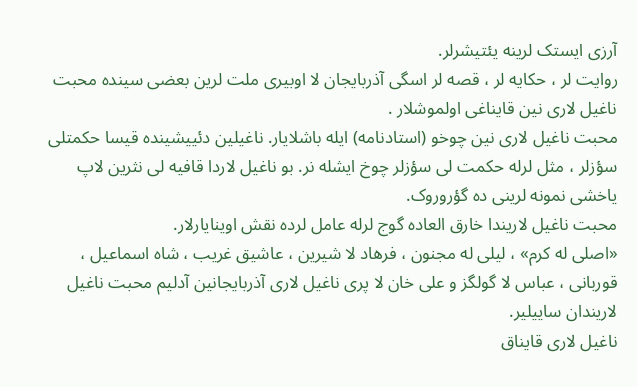آرزی ایستک لرینه یئتیشرلر.
روایت لر ، حکایه لر ، قصه لر اسگی آذربایجان لا اوبیری ملت لرین بعضی سینده محبت ناغیل لاری نین قایناغی اولموشلار .
محبت ناغیل لاری نین چوخو (استادنامه) ایله باشلایار. ناغیلین دئییشینده قیسا حکمتلی سؤزلر ، مثل لرله حکمت لی سؤزلر چوخ ایشله نر. بو ناغیل لاردا قافیه لی نثرین لاپ یاخشی نمونه لرینی ده گؤروروک.
محبت ناغیل لاریندا خارق العاده گوج لرله عامل لرده نقش اوینایارلار.
«اصلی له کرم» ، لیلی له مجنون ، فرهاد لا شیرین ، عاشیق غریب ، شاه اسماعیل ، قوربانی ، عباس لا گولگز و علی خان لا پری ناغیل لاری آذربایجانین آدلیم محبت ناغیل لاریندان ساییلیر.
ناغیل لاری قایناق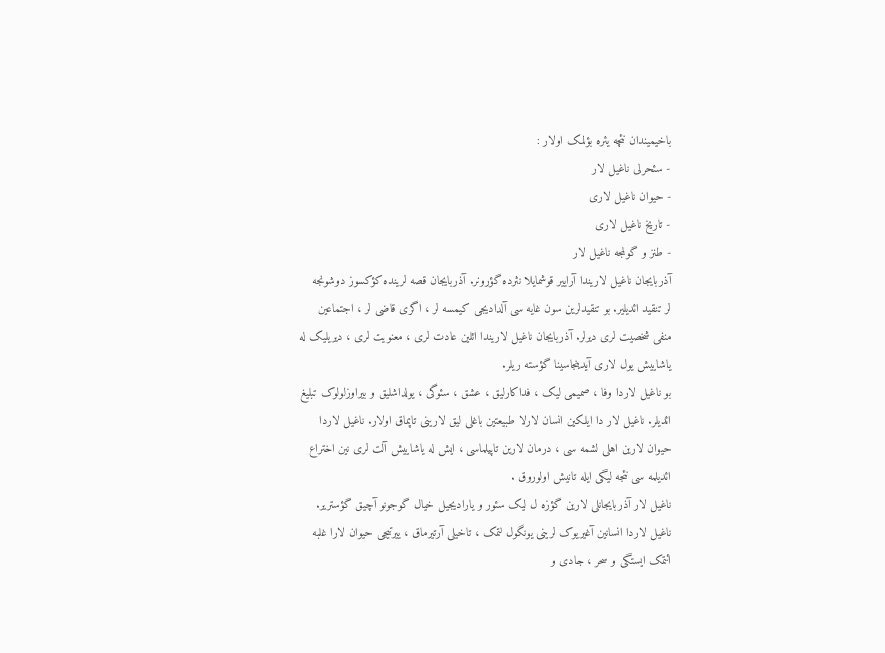باخیمیندان نئچه یئره بؤلمک اولار :
- سئحرلی ناغیل لار
- حیوان ناغیل لاری
- تاریخ ناغیل لاری
- طنز و گولمجه ناغیل لار
آذربایجان ناغیل لاریندا آراییر قوشمایلا نثرده گؤرونر. آذربایجان قصه لرینده کؤکسوز دوشونجه لر تنقید ائدیلیر. بو تنقیدلرین سون غایه سی آلدادیجی کیمسه لر ، اگری قاضی لر ، اجتماعین منفی شخصیت لری دیرلر. آذربایجان ناغیل لاریندا ائلین عادت لری ، معنویت لری ، دیریلیک له یاشاییش یول لاری آیدینجاسینا گؤسته ریلر.
بو ناغیل لاردا وفا ، صمیمی لیک ، فداکارلیق ، عشق ، سئوگی ، یولداشلیق و بیراوزلولوک تبلیغ ائدیلر. ناغیل لار دا ایلکین انسان لارلا طبیعتین باغلی لیق لارینی تاپماق اولار. ناغیل لاردا حیوان لارین اهلی لشمه سی ، درمان لارین تاپیلماسی ، ایش له یاشاییش آلت لری نین اختراع ائدیلمه سی نئجه لیگی ایله تانیش اولوروق .
ناغیل لار آذربایجانلی لارین گؤزه ل لیک سئور و یارادیجیل خیال گوجونو آچیق گؤستریر.
ناغیل لاردا انسانین آغیریوک لرینی یونگول لتمک ، تاخیلی آرتیرماق ، ییرتیجی حیوان لارا غلبه ائتمک ایستگی و سحر ، جادی و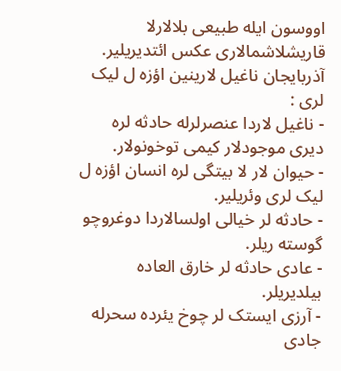اووسون ایله طبیعی بلالارلا قاریشلاشمالاری عکس ائتدیریلیر.
آذربایجان ناغیل لارینین اؤزه ل لیک لری :
- ناغیل لاردا عنصرلرله حادثه لره دیری موجودلار کیمی توخونولار.
- حیوان لار لا بیتگی لره انسان اؤزه ل لیک لری وئریلیر.
- حادثه لر خیالی اولسالاردا دوغروچو گوسته ریلر.
- عادی حادثه لر خارق العاده بیلدیریلر.
- آرزی ایستک لر چوخ یئرده سحرله جادی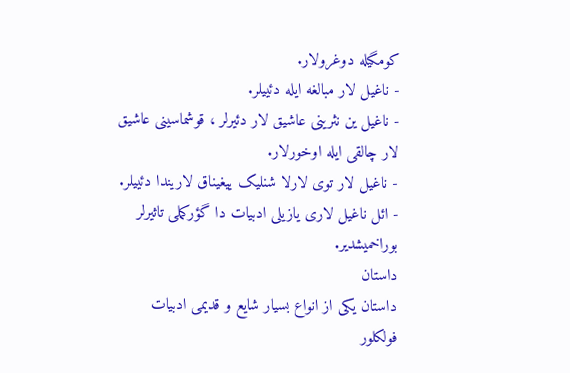کومگیله دوغرولار.
- ناغیل لار مبالغه ایله دئییلر.
- ناغیل ین نثرینی عاشیق لار دئیرلر ، قوشماسینی عاشیق لار چالقی ایله اوخورلار.
- ناغیل لار توی لارلا شنلیک ییغیناق لاریندا دئییلر.
- ائل ناغیل لاری یازیلی ادبیات دا گؤرکملی تاثیرلر بوراخمیشدیر.
داستان
داستان یکی از انواع بسیار شایع و قدیمی ادبیات فولکلور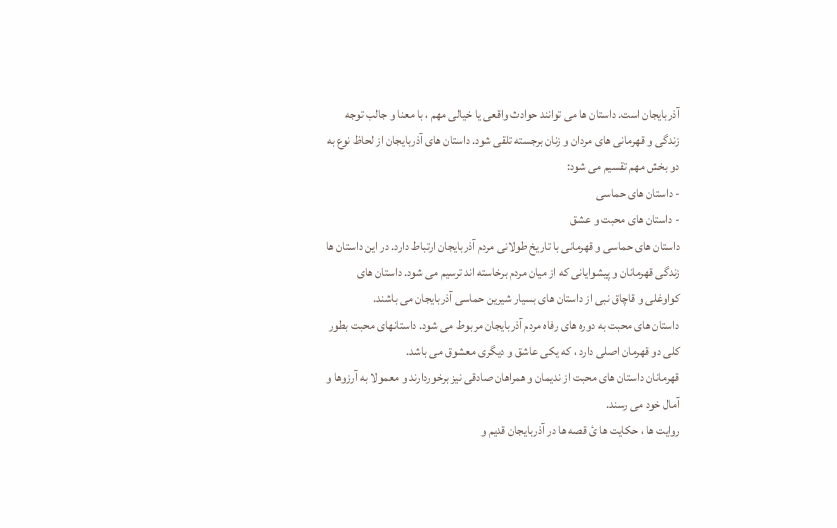آذربایجان است. داستان ها می توانند حوادث واقعی یا خیالی مهم ، با معنا و جالب توجه زندگی و قهرمانی های مردان و زنان برجسته تلقی شود. داستان های آذربایجان از لحاظ نوع به دو بخش مهم تقسیم می شود:
- داستان های حماسی
- داستان های محبت و عشق
داستان های حماسی و قهرمانی با تاریخ طولانی مردم آذربایجان ارتباط دارد. در این داستان ها زندگی قهرمانان و پیشوایانی که از میان مردم برخاسته اند ترسیم می شود. داستان های کواوغلی و قاچاق نبی از داستان های بسیار شیرین حماسی آذربایجان می باشند.
داستان های محبت به دوره های رفاه مردم آذربایجان مربوط می شود. داستانهای محبت بطور کلی دو قهرمان اصلی دارد ، که یکی عاشق و دیگری معشوق می باشد.
قهرمانان داستان های محبت از ندیمان و همراهان صادقی نیز برخوردارند و معمولا به آرزوها و آمال خود می رسند.
روایت ها ، حکایت ها ئ قصه ها در آذربایجان قدیم و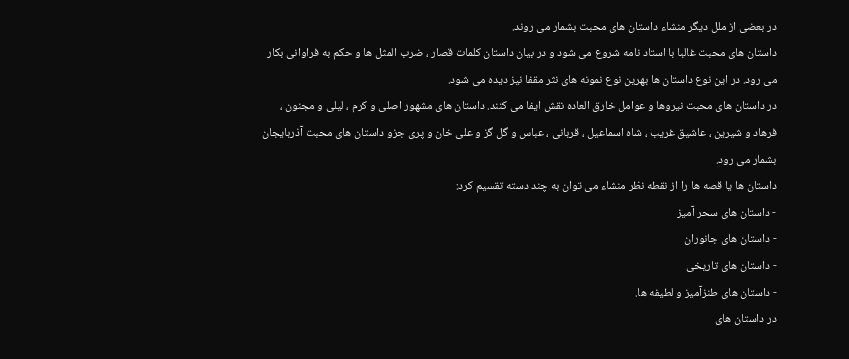در بعضی از ملل دیگر منشاء داستان های محبت بشمار می روند.
داستان های محبت غالبا با استاد نامه شروع می شود و در بیان داستان کلمات قصار ، ضرب المثل ها و حکم به فراوانی بکار می رود. در این نوع داستان ها بهرین نوع نمونه های نثر مقفا نیز دیده می شود.
در داستان های محبت نیروها و عوامل خارق العاده نقش ایفا می کنند. داستان های مشهور اصلی و کرم ، لیلی و مجنون ، فرهاد و شیرین ، عاشیق غریب ، شاه اسماعیل ، قربانی ، عباس و گل گز و علی خان و پری جزو داستان های محبت آذربایجان بشمار می رود.
داستان ها یا قصه ها را از نقطه نظر منشاء می توان به چند دسته تقسیم کرد:
- داستان های سحر آمیز
- داستان های جانوران
- داستان های تاریخی
- داستان های طنزآمیز و لطیفه ها.
در داستان های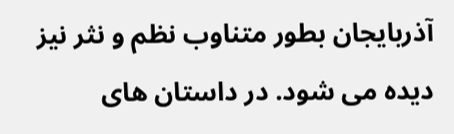آذربایجان بطور متناوب نظم و نثر نیز دیده می شود. در داستان های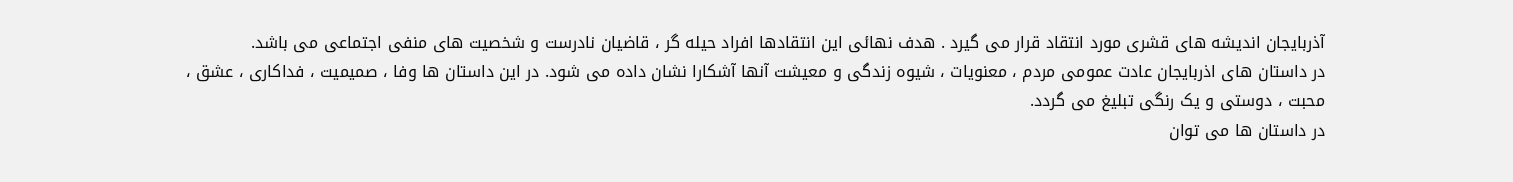آذربایجان اندیشه های قشری مورد انتقاد قرار می گیرد . هدف نهائی این انتقادها افراد حیله گر ، قاضیان نادرست و شخصیت های منفی اجتماعی می باشد.
در داستان های اذربایجان عادت عمومی مردم ، معنویات ، شیوه زندگی و معیشت آنها آشکارا نشان داده می شود. در این داستان ها وفا ، صمیمیت ، فداکاری ، عشق ، محبت ، دوستی و یک رنگی تبلیغ می گردد.
در داستان ها می توان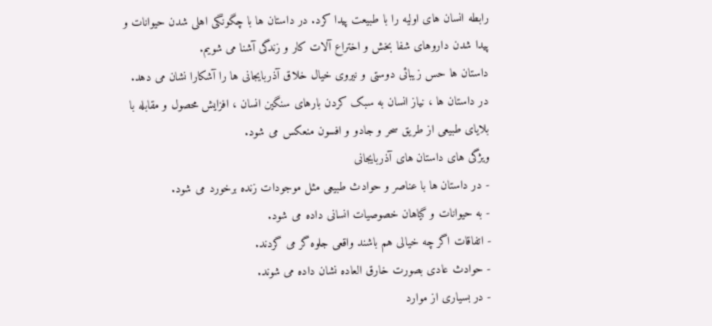رابطه انسان های اولیه را با طبیعت پیدا کرد. در داستان ها با چگونگی اهلی شدن حیوانات و پیدا شدن داروهای شفا بخش و اختراع آلات کار و زندگی آشنا می شویم.
داستان ها حس زیبائی دوستی و نیروی خیال خلاق آذربایجانی ها را آشکارا نشان می دهد.
در داستان ها ، نیاز انسان به سبک کردن بارهای سنگین انسان ، افزایش محصول و مقابله با بلایای طبیعی از طریق سحر و جادو و افسون منعکس می شود.
ویژگی های داستان های آذربایجانی
- در داستان ها با عناصر و حوادث طبیعی مثل موجودات زنده برخورد می شود.
- به حیوانات و گیاهان خصوصیات انسانی داده می شود.
- اتفاقات اگر چه خیالی هم باشند واقعی جلوه گر می گردند.
- حوادث عادی بصورت خارق العاده نشان داده می شوند.
- در بسیاری از موارد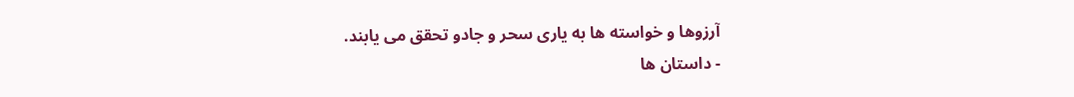آرزوها و خواسته ها به یاری سحر و جادو تحقق می یابند.
- داستان ها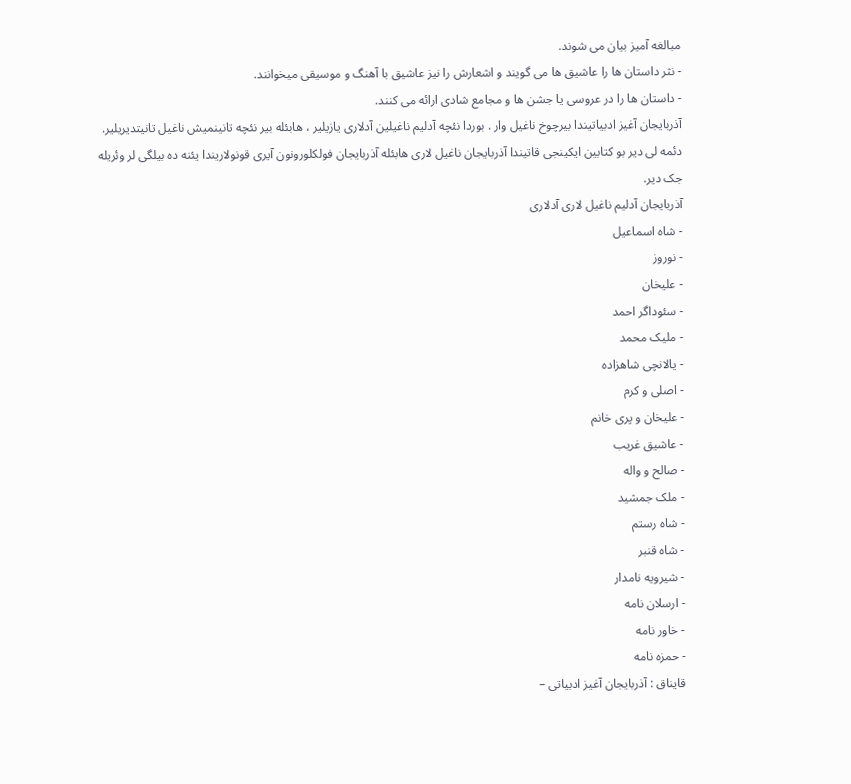مبالغه آمیز بیان می شوند.
- نثر داستان ها را عاشیق ها می گویند و اشعارش را نیز عاشیق با آهنگ و موسیقی میخوانند.
- داستان ها را در عروسی یا جشن ها و مجامع شادی ارائه می کنند.
آذربایجان آغیز ادبیاتیندا بیرچوخ ناغیل وار . بوردا نئچه آدلیم ناغیلین آدلاری یازیلیر ، هابئله بیر نئچه تانینمیش ناغیل تانیتدیریلیر.
دئمه لی دیر بو کتابین ایکینجی قاتیندا آذربایجان ناغیل لاری هابئله آذربایجان فولکلورونون آیری قونولاریندا یئنه ده بیلگی لر وئریله جک دیر.
آذربایجان آدلیم ناغیل لاری آدلاری
- شاه اسماعیل
- نوروز
- علیخان
- سئوداگر احمد
- ملیک محمد
- یالانچی شاهزاده
- اصلی و کرم
- علیخان و پری خانم
- عاشیق غریب
- صالح و واله
- ملک جمشید
- شاه رستم
- شاه قنبر
- شیرویه نامدار
- ارسلان نامه
- خاور نامه
- حمزه نامه
قایناق : آذربایجان آغیز ادبیاتی –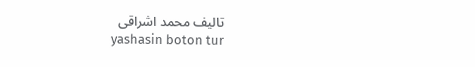تالیف محمد اشراقی
yashasin boton tur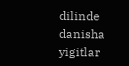dilinde danisha yigitlar